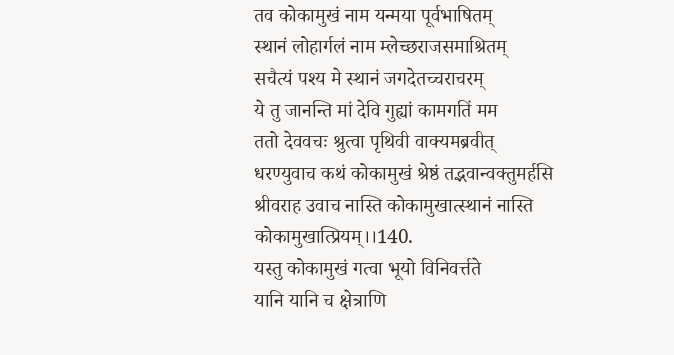तव कोकामुखं नाम यन्मया पूर्वभाषितम्
स्थानं लोहार्गलं नाम म्लेच्छराजसमाश्रितम्
सचैत्यं पश्य मे स्थानं जगदेतच्चराचरम्
ये तु जानन्ति मां देवि गुह्यां कामगतिं मम
ततो देववचः श्रुत्वा पृथिवी वाक्यमब्रवीत्
धरण्युवाच कथं कोकामुखं श्रेष्ठं तद्भवान्वक्तुमर्हसि
श्रीवराह उवाच नास्ति कोकामुखात्स्थानं नास्ति कोकामुखात्प्रियम्।।140.
यस्तु कोकामुखं गत्वा भूयो विनिवर्त्तते
यानि यानि च क्षेत्राणि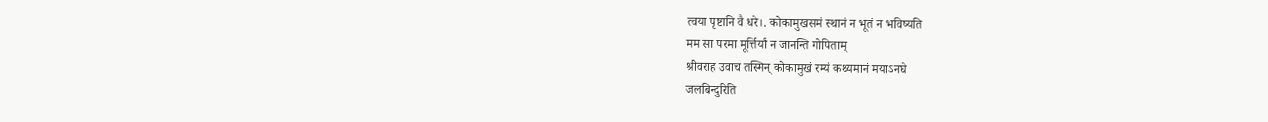त्वया पृष्टानि वै धरे।. कोकामुखसमं स्थानं न भूतं न भविष्यति
मम सा परमा मूर्त्तिर्यां न जानन्ति गोपिताम्
श्रीवराह उवाच तस्मिन् कोकामुखं रम्यं कथ्यमानं मयाऽनघे
जलबिन्दुरिति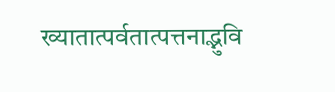ख्यातात्पर्वतात्पत्तनाद्भुवि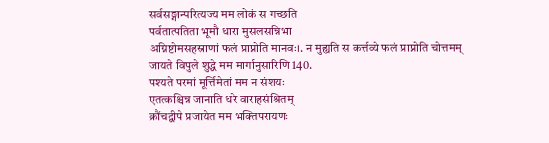सर्वसङ्गान्परित्यज्य मम लोकं स गच्छति
पर्वतात्पतिता भूमौ धारा मुसलसन्निभा
अग्निष्टोमसहस्राणां फलं प्राप्नोति मानवः।. न मुह्यति स कर्त्तव्ये फलं प्राप्नोति चोत्तमम्
जायते विपुले शुद्धे मम मार्गानुसारिणि 140.
पश्यते परमां मूर्त्तिमेतां मम न संशयः
एतत्कश्चिन्न जानाति धरे वाराहसंश्रितम्
क्रौंचद्वीपे प्रजायेत मम भक्तिपरायणः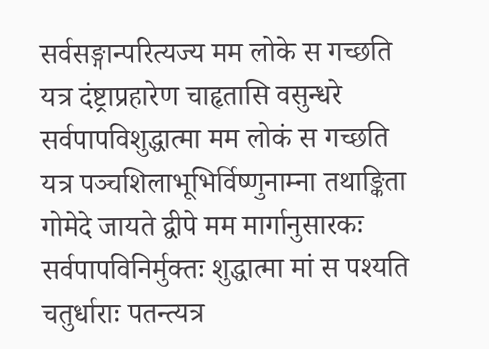सर्वसङ्गान्परित्यज्य मम लोके स गच्छति
यत्र दंष्ट्राप्रहारेण चाहृतासि वसुन्धरे
सर्वपापविशुद्धात्मा मम लोकं स गच्छति
यत्र पञ्चशिलाभूभिर्विष्णुनाम्ना तथाङ्किता
गोमेदे जायते द्वीपे मम मार्गानुसारकः
सर्वपापविनिर्मुक्तः शुद्धात्मा मां स पश्यति
चतुर्धाराः पतन्त्यत्र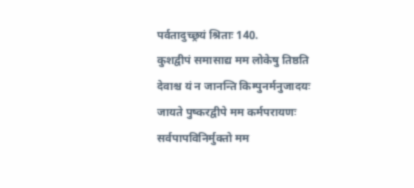पर्वतादुच्छ्रयं श्रिताः 140.
कुशद्वीपं समासाद्य मम लोकेषु तिष्ठति
देवाश्च यं न जानन्ति किम्पुनर्मनुजादयः
जायते पुष्करद्वीपे मम कर्मपरायणः
सर्वपापविनिर्मुक्तो मम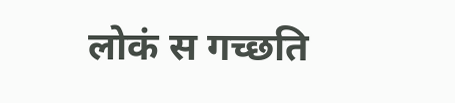लोकं स गच्छति